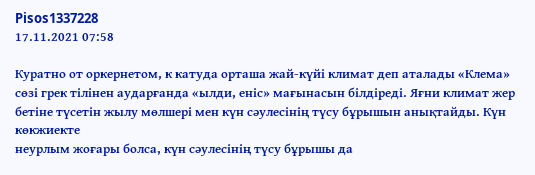Pisos1337228
17.11.2021 07:58

Куратно от оркернетом, к катуда орташа жай-күйі климат деп аталады «Клема» сөзі грек тілінен аударғанда «ылди, еніс» мағынасын білдіреді. Яғни климат жер
бетіне түсетін жылу мөлшері мен күн сәулесінің түсу бұрышын анықтайды. Күн көкжиекте
неурлым жоғары болса, күн сәулесінің түсу бұрышы да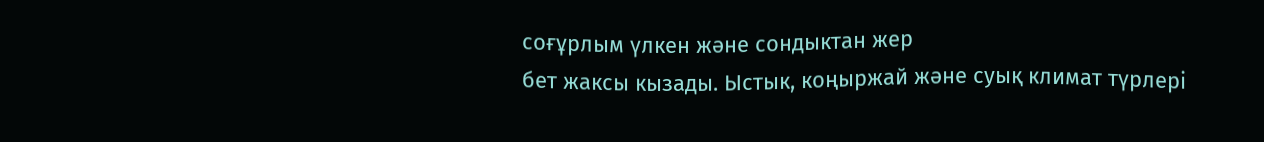соғұрлым үлкен және сондыктан жер
бет жаксы кызады. Ыстык, коңыржай және суық климат түрлері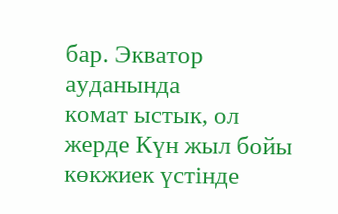бар. Экватор ауданында
комат ыстык, ол жерде Күн жыл бойы көкжиек үстінде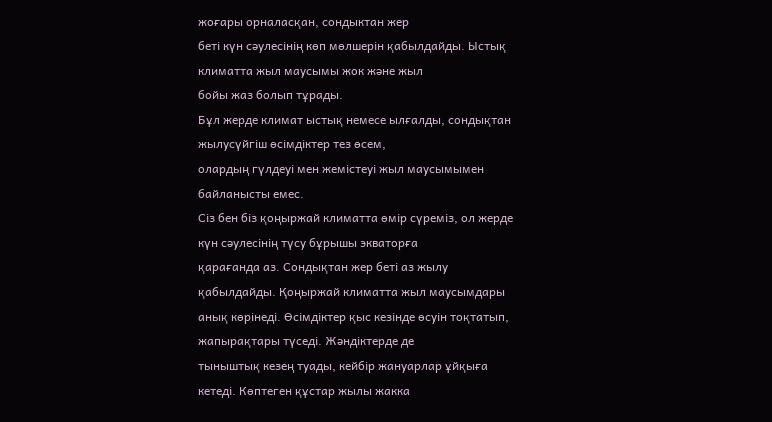жоғары орналасқан, сондыктан жер
беті күн сәулесінің көп мөлшерін қабылдайды. Ыстық климатта жыл маусымы жок және жыл
бойы жаз болып тұрады.
Бұл жерде климат ыстық немесе ылғалды, сондықтан жылусүйгіш өсімдіктер тез өсем,
олардың гүлдеуі мен жемістеуі жыл маусымымен байланысты емес.
Сіз бен біз қоңыржай климатта өмір сүреміз, ол жерде күн сәулесінің түсу бұрышы экваторға
қарағанда аз. Сондықтан жер беті аз жылу қабылдайды. Қоңыржай климатта жыл маусымдары
анық көрінеді. Өсімдіктер қыс кезінде өсуін тоқтатып, жапырақтары түседі. Жәндіктерде де
тыныштық кезең туады, кейбір жануарлар ұйқыға кетеді. Көптеген құстар жылы жакка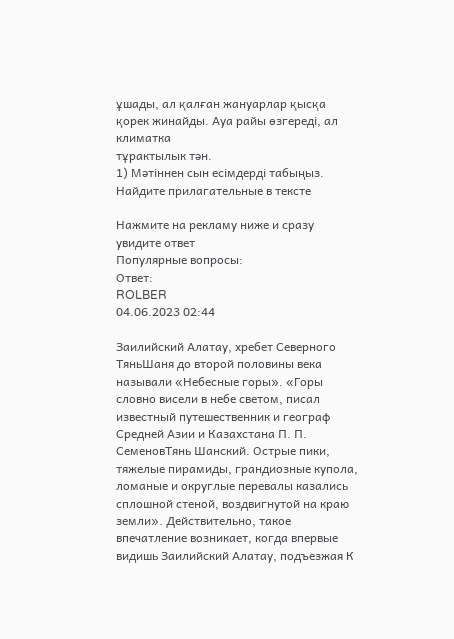ұшады, ал қалған жануарлар қысқа қорек жинайды. Ауа райы өзгереді, ал климатка
тұрактылык тән.
1) Мәтіннен сын есімдерді табыңыз. Найдите прилагательные в тексте

Нажмите на рекламу ниже и сразу увидите ответ
Популярные вопросы:
Ответ:
ROLBER
04.06.2023 02:44

Заилийский Алатау, хребет Северного ТяньШаня до второй половины века называли «Небесные горы». «Горы словно висели в небе светом, писал известный путешественник и географ Средней Азии и Казахстана П. П. СеменовТянь Шанский. Острые пики, тяжелые пирамиды, грандиозные купола, ломаные и округлые перевалы казались сплошной стеной, воздвигнутой на краю земли». Действительно, такое впечатление возникает, когда впервые видишь Заилийский Алатау, подъезжая К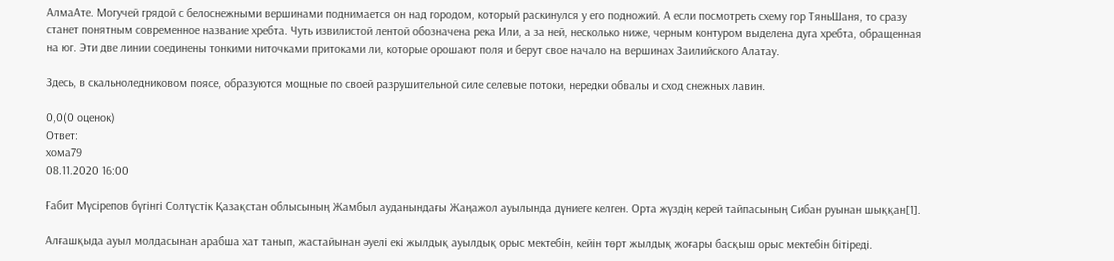АлмаАте. Могучей грядой с белоснежными вершинами поднимается он над городом, который раскинулся у его подножий. А если посмотреть схему гор ТяньШаня, то сразу станет понятным современное название хребта. Чуть извилистой лентой обозначена река Или, а за ней, несколько ниже, черным контуром выделена дуга хребта, обращенная на юг. Эти две линии соединены тонкими ниточками притоками ли, которые орошают поля и берут свое начало на вершинах Заилийского Алатау.

Здесь, в скальноледниковом поясе, образуются мощные по своей разрушительной силе селевые потоки, нередки обвалы и сход снежных лавин.

0,0(0 оценок)
Ответ:
хома79
08.11.2020 16:00

Ғабит Мүсірепов бүгінгі Солтүстік Қазақстан облысының Жамбыл ауданындағы Жаңажол ауылында дүниеге келген. Орта жүздің керей тайпасының Сибан руынан шыққан[1].

Алғашқыда ауыл молдасынан арабша хат танып, жастайынан әуелі екі жылдық ауылдық орыс мектебін, кейін төрт жылдық жоғары басқыш орыс мектебін бітіреді.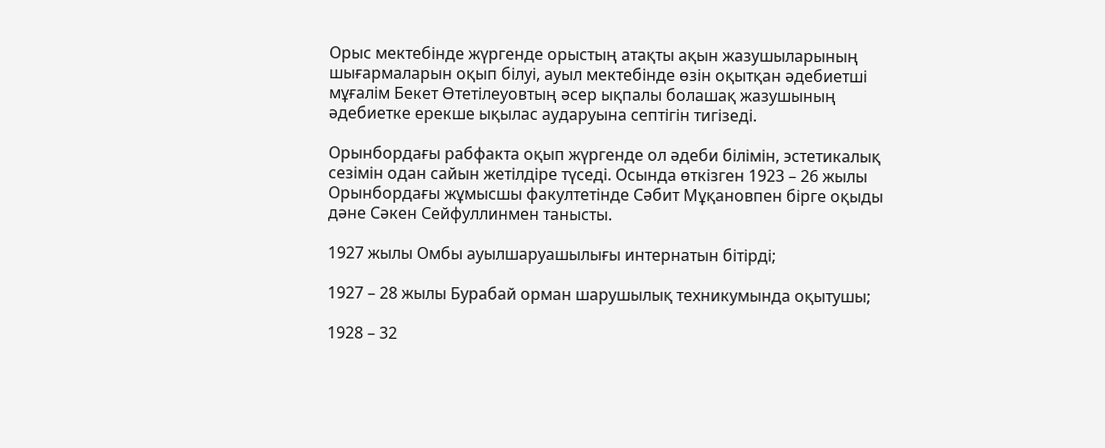Орыс мектебінде жүргенде орыстың атақты ақын жазушыларының шығармаларын оқып білуі, ауыл мектебінде өзін оқытқан әдебиетші мұғалім Бекет Өтетілеуовтың әсер ықпалы болашақ жазушының әдебиетке ерекше ықылас аударуына септігін тигізеді.

Орынбордағы рабфакта оқып жүргенде ол әдеби білімін, эстетикалық сезімін одан сайын жетілдіре түседі. Осында өткізген 1923 – 26 жылы Орынбордағы жұмысшы факултетінде Сәбит Мұқановпен бірге оқыды дәне Сәкен Сейфуллинмен танысты.

1927 жылы Омбы ауылшаруашылығы интернатын бітірді;

1927 – 28 жылы Бурабай орман шарушылық техникумында оқытушы;

1928 – 32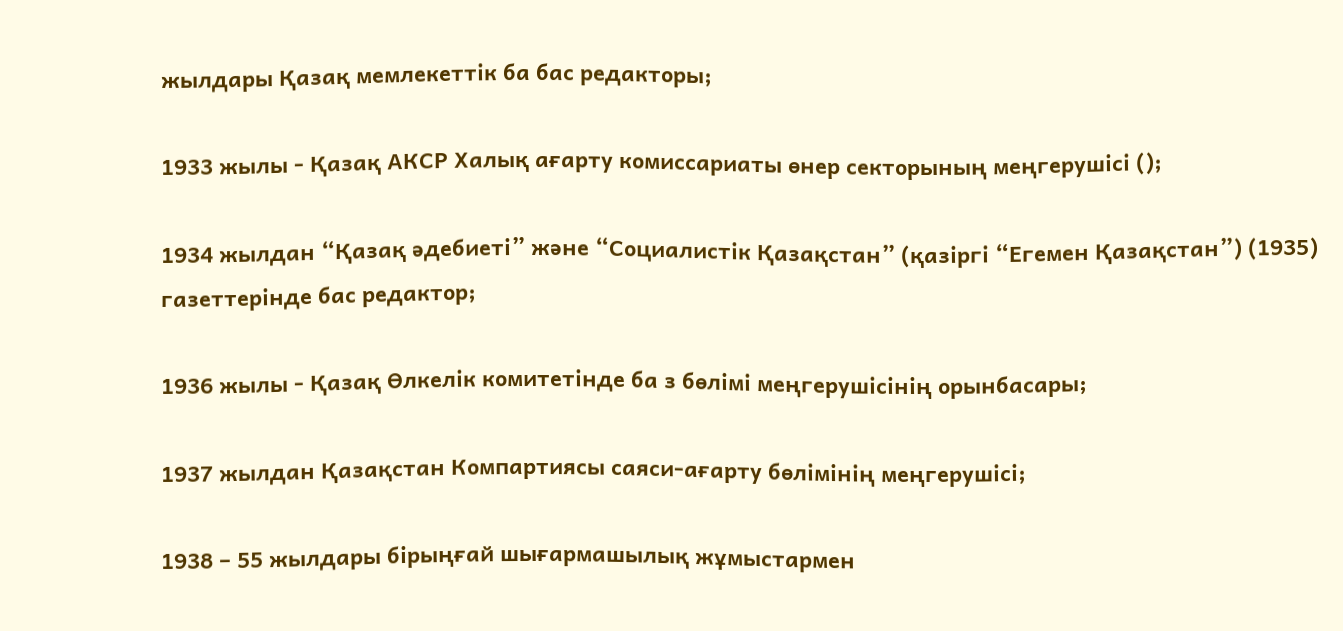жылдары Қазақ мемлекеттік ба бас редакторы;

1933 жылы - Қазақ АКСР Халық ағарту комиссариаты өнер секторының меңгерушісі ();

1934 жылдан “Қазақ әдебиеті” және “Социалистік Қазақстан” (қазіргі “Егемен Қазақстан”) (1935) газеттерінде бас редактор;

1936 жылы - Қазақ Өлкелік комитетінде ба з бөлімі меңгерушісінің орынбасары;

1937 жылдан Қазақстан Компартиясы саяси-ағарту бөлімінің меңгерушісі;

1938 – 55 жылдары бірыңғай шығармашылық жұмыстармен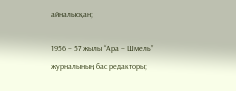айналысқан;

1956 – 57 жылы “Ара – Шмель” журналының бас редакторы;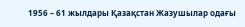1956 – 61 жылдары Қазақстан Жазушылар одағы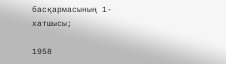басқармасының 1-хатшысы;

1958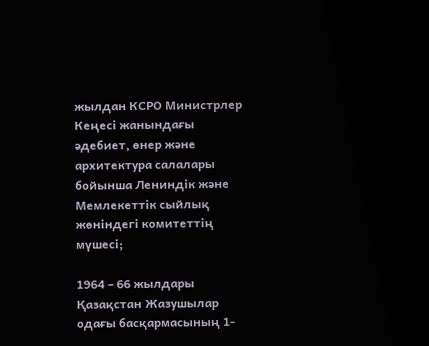жылдан КСРО Министрлер Кеңесі жанындағы әдебиет, өнер және архитектура салалары бойынша Лениндік және Мемлекеттік сыйлық жөніндегі комитеттің мүшесі;

1964 – 66 жылдары Қазақстан Жазушылар одағы басқармасының 1-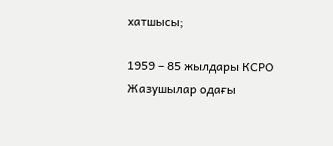хатшысы;

1959 – 85 жылдары КСРО Жазушылар одағы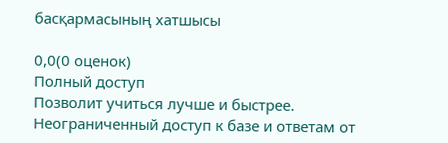басқармасының хатшысы

0,0(0 оценок)
Полный доступ
Позволит учиться лучше и быстрее. Неограниченный доступ к базе и ответам от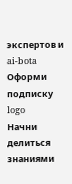экспертов и ai-bota Оформи подписку
logo
Начни делиться знаниями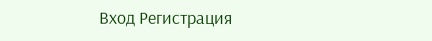Вход Регистрация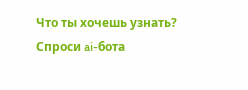Что ты хочешь узнать?
Спроси ai-бота